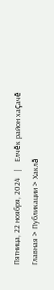Пятница, 22 ноября, 2024   |    Елчĕк район хаçачĕ
Главная > Публикации > Хаклă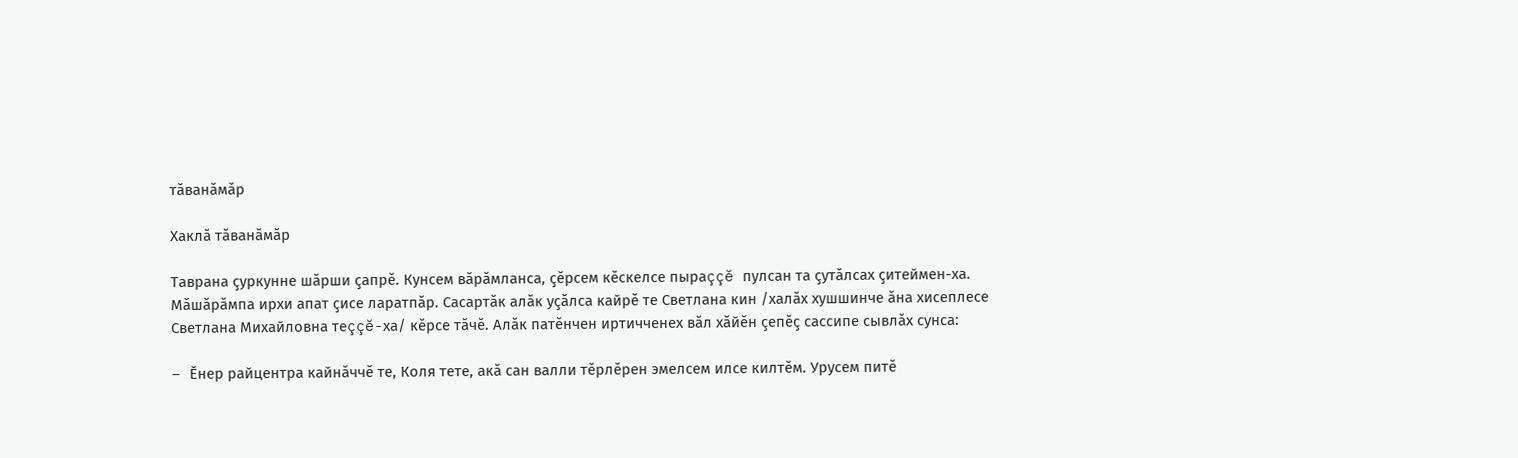тăванăмăр

Хаклă тăванăмăр

Таврана çуркунне шăрши çапрĕ. Кунсем вăрăмланса, çĕрсем кĕскелсе пыраççĕ пулсан та çутăлсах çитеймен-ха. Мăшăрăмпа ирхи апат çисе ларатпăр. Сасартăк алăк уçăлса кайрĕ те Светлана кин /халăх хушшинче ăна хисеплесе Светлана Михайловна теççĕ-ха/ кĕрсе тăчĕ. Алăк патĕнчен иртичченех вăл хăйĕн çепĕç сассипе сывлăх сунса:

– Ĕнер райцентра кайнăччĕ те, Коля тете, акă сан валли тĕрлĕрен эмелсем илсе килтĕм. Урусем питĕ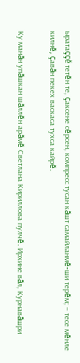ыратаççĕ тетĕн те, çаксене сĕрсен, компресс тусан кăшт самайланмĕ-ши терĕм; – тесе мĕнле килнĕ, çавăн пекех васкаса тухса кайрĕ.

Ку манăн упăшкан шăллĕн арăмĕ Светлана Кириллова пулчĕ. Ирхине вăл, Курнавăшри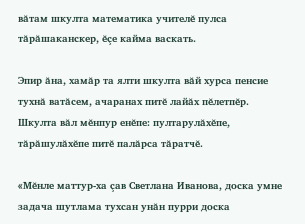вăтам шкулта математика учителĕ пулса тăрăшаканскер, ĕçе кайма васкать.

Эпир ăна, хамăр та ялти шкулта вăй хурса пенсие тухнă ватăсем, ачаранах питĕ лайăх пĕлетпĕр. Шкулта вăл мĕнпур енĕпе: пултарулăхĕпе, тăрăшулăхĕпе питĕ палăрса тăратчĕ.

«Мĕнле маттур-ха çав Светлана Иванова, доска умне задача шутлама тухсан унăн пурри доска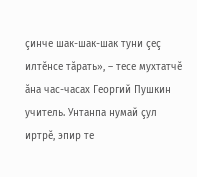çинче шак-шак-шак туни çеç илтĕнсе тăрать», – тесе мухтатчĕ ăна час-часах Георгий Пушкин учитель. Унтанпа нумай çул иртрĕ, эпир те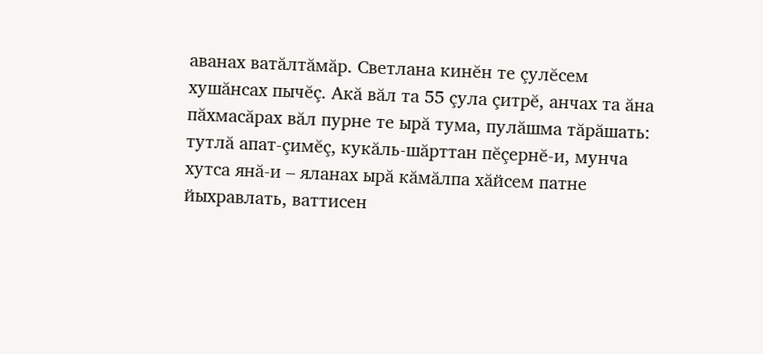аванах ватăлтăмăр. Светлана кинĕн те çулĕсем хушăнсах пычĕç. Акă вăл та 55 çула çитрĕ, анчах та ăна пăхмасăрах вăл пурне те ырă тума, пулăшма тăрăшать: тутлă апат-çимĕç, кукăль-шăрттан пĕçернĕ-и, мунча хутса янă-и – яланах ырă кăмăлпа хăйсем патне йыхравлать, ваттисен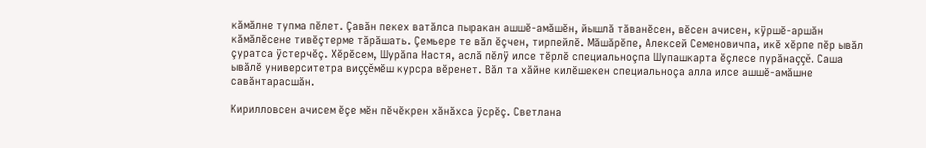кăмăлне тупма пĕлет. Çавăн пекех ватăлса пыракан ашшĕ-амăшĕн, йышлă тăванĕсен, вĕсен ачисен, кÿршĕ-аршăн кăмăлĕсене тивĕçтерме тăрăшать. Çемьере те вăл ĕçчен, тирпейлĕ. Мăшăрĕпе, Алексей Семеновичпа, икĕ хĕрпе пĕр ывăл çуратса ÿстерчĕç. Хĕрĕсем, Шурăпа Настя, аслă пĕлÿ илсе тĕрлĕ специальноçпа Шупашкарта ĕçлесе пурăнаççĕ. Саша ывăлĕ университетра виççĕмĕш курсра вĕренет. Вăл та хăйне килĕшекен специальноçа алла илсе ашшĕ-амăшне савăнтарасшăн.

Кирилловсен ачисем ĕçе мĕн пĕчĕкрен хăнăхса ÿсрĕç. Светлана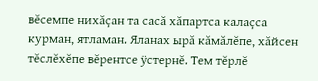вĕсемпе нихăçан та сасă хăпартса калаçса курман, ятламан. Яланах ырă кăмăлĕпе, хăйсен тĕслĕхĕпе вĕрентсе ÿстернĕ. Тем тĕрлĕ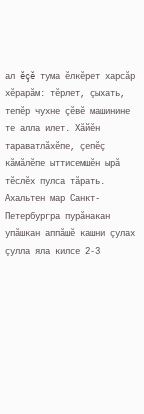ал ĕçĕ тума ĕлкĕрет харсăр хĕрарăм: тĕрлет, çыхать, тепĕр чухне çĕвĕ машинине те алла илет. Хăйĕн тараватлăхĕпе, çепĕç кăмăлĕпе ыттисемшĕн ырă тĕслĕх пулса тăрать. Ахальтен мар Санкт-Петербургра пурăнакан упăшкан аппăшĕ кашни çулах çулла яла килсе 2-3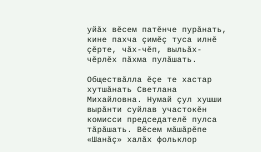уйăх вĕсем патĕнче пурăнать, кине пахча çимĕç туса илнĕ çĕрте, чăх-чĕп, выльăх-чĕрлĕх пăхма пулăшать.

Обществăлла ĕçе те хастар хутшăнать Светлана Михайловна. Нумай çул хушши вырăнти суйлав участокĕн комисси председателĕ пулса тăрăшать. Вĕсем мăшăрĕпе «Шанăç» халăх фольклор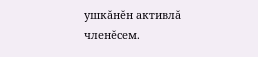ушкăнĕн активлă членĕсем.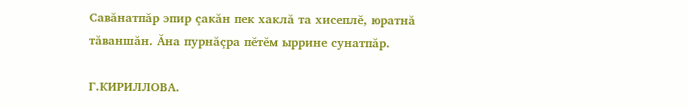Савăнатпăр эпир çакăн пек хаклă та хисеплĕ, юратнă тăваншăн. Ăна пурнăçра пĕтĕм ыррине сунатпăр.

Г.КИРИЛЛОВА.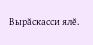Вырăскасси ялĕ.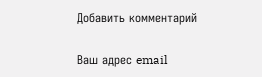Добавить комментарий

Ваш адрес email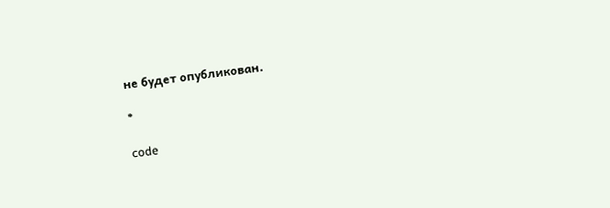не будет опубликован.

*

code